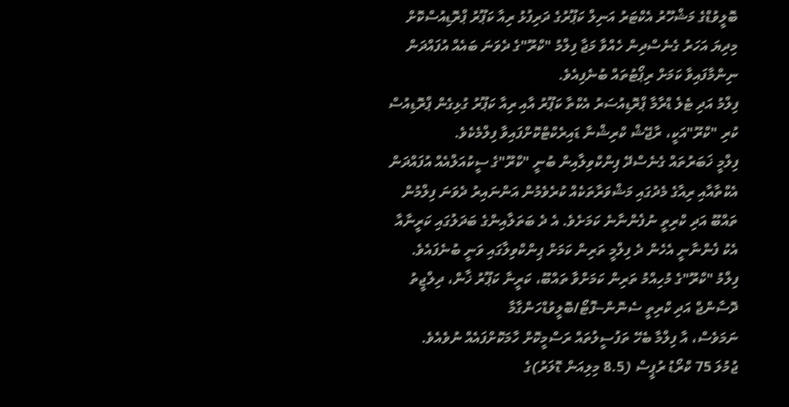ބޮލީވުޑްގެ މަޝްހޫރު އެކްޓަރު އަނިލް ކަޕޫރުގެ ދަރިފުޅު ރިއާ ކަޕޫރު ޕްރޮޑިއުސްކޮށް މިދިޔަ އަހަރު ގެނެސްދިން ހެއްވާ މަޖާ ފިލްމު "ކްރޫ"ގެ ދެވަނަ ބައެއް އުފައްދަން ނިންމާފައިވާ ކަމަށް ރިޕޯޓުތައް ބުނެފިއެވެ.
ފިލްމު އަދި ޓެލެ ޑްރާމާ ޕްރޮޑިއުސަރު އެކްތާ ކަޕޫރު އާއި ރިއާ ކަޕޫރު ގުޅިގެން ޕްރޮޑިއުސް ކުރި "ކްރޫ"އަކީ، ރާޖޭޝް ކްރިޝްނާ ޑައިރެކްޓްކޮށްފައިވާ ފިލްމެކެވެ.
ފިލްމީ ޚަބަރުތައް ގެނެސްދޭ ޕިންކްވިލާއިން ބުނީ "ކްރޫ"ގެ ސީކުއަލްއެއް އުފައްދަން އެކްތާއާއި ރިއާގެ މެދުގައި މަޝްވަރާތަކެއް ކުރެވެމުން އަންނައިރު ދެވަނަ ފިލްމުން ތައްބޫ އަދި ކްރިތީ ނުފެންނާނެ ކަމަށެވެ. އެ ދެ ބަތަލާއިންގެ ބަދަލުގައި ކަރީނާއާ އެކު ފެންނާނީ އެހެން ދެ ފިލްމީ ތަރިން ކަމަށް ޕިންކްވިލާގައި ވަނީ ބުނެފައެވެ.
ފިލްމު "ކްރޫ"ގެ މުހިއްމު ތަރިން ކަމަށްވާ ތައްބޫ، ކަރީނާ ކަޕޫރު ޚާން، ދިލްޖީތު ދޮސާންޖް އަދި ކްރިތީ ސެނޮން--ފޮޓޯ/ބޮލީވުޑްހަންގާމާ
ނަމަވެސް، އާ ފިލްމާ ބެހޭ ތަފުސީލުތައް ރަސްމީކޮށް ހާމަކޮށްފައެއް ނުވެއެވެ.
ޖުމުލަ 75 ކްރޯޑު ރުޕީސް (8.5 މިލިއަން ޑޮލަރު)ގެ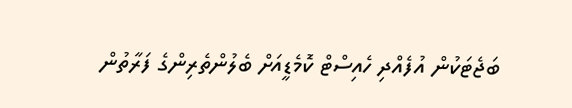ބަޖެޓަކުން އުފެއްދި ހެއިސްޓް ކޮމެޑީއަށް ބެލުންތެރިންގެ ފަރާތުން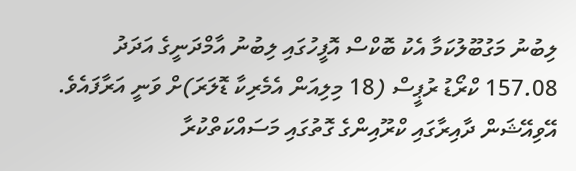ލިބުނު މަގުބޫލުކަމާ އެކު ބޮކްސް އޮފީހުގައި ލިބުނު އާމްދަނީގެ އަދަދު 157.08 ކްރޯޑު ރުޕީސް (18 މިލިއަން އެމެރިކާ ޑޮލަރަ)ށް ވަނީ އަރާފައެވެ.
އޭވިއޭޝަން ދާއިރާގައި ކްރޫއިންގެ ގޮތުގައި މަސައްކަތްކުރާ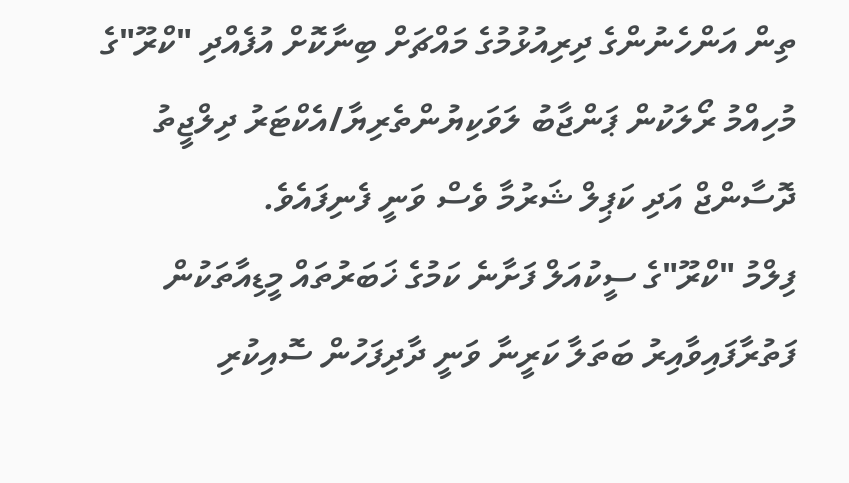ތިން އަންހެނުންގެ ދިރިއުޅުމުގެ މައްޗަށް ބިނާކޮށް އުފެއްދި "ކްރޫ"ގެ މުހިއްމު ރޯލަކުން ޕަންޖާބު ލަވަކިޔުންތެރިޔާ/އެކްޓަރު ދިލްޖީތު ދޮސާންޖް އަދި ކަޕިލް ޝަރުމާ ވެސް ވަނީ ފެނިފައެވެ.
ފިލްމު "ކްރޫ"ގެ ސީކުއަލް ފަށާނެ ކަމުގެ ޚަބަރުތައް މީޑިއާތަކުން ފަތުރާފައިވާއިރު ބަތަލާ ކަރީނާ ވަނީ ދާދިފަހުން ސޮއިކުރި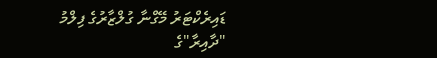ޑައިރެކްޓަރު މޭގްނާ ގުލްޒާރުގެ ފިލްމު "ދާއިރާ"ގެ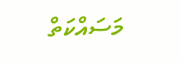މަސައްކަތް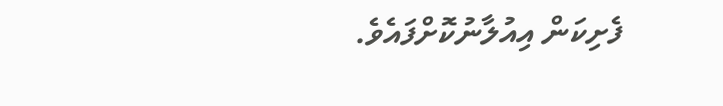ފެށިކަން އިއުލާނުކޮށްފައެވެ.